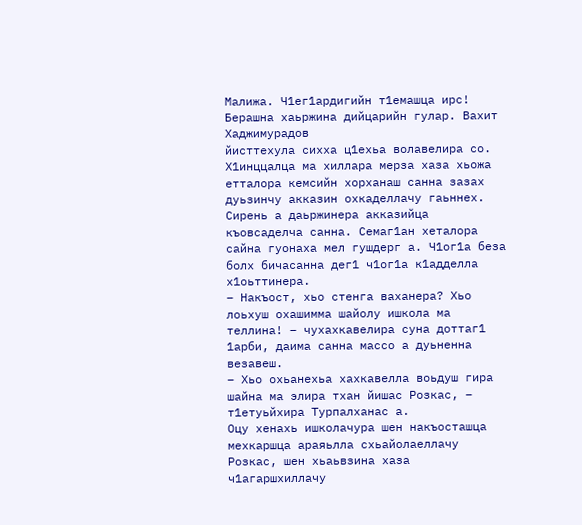Малижа. Ч1ег1ардигийн т1емашца ирс! Берашна хаьржина дийцарийн гулар. Вахит Хаджимурадов
йисттехула сихха ц1ехьа волавелира со. Х1инццалца ма хиллара мерза хаза хьожа етталора кемсийн хорханаш санна зазах дуьзинчу акказин охкаделлачу гаьннех. Сирень а даьржинера акказийца къовсаделча санна. Семаг1ан хеталора сайна гуонаха мел гушдерг а. Ч1ог1а беза болх бичасанна дег1 ч1ог1а к1адделла х1оьттинера.
– Накъост, хьо стенга ваханера? Хьо лоьхуш охашимма шайолу ишкола ма теллина! – чухахкавелира суна доттаг1 1арби, даима санна массо а дуьненна везавеш.
– Хьо охьанехьа хахкавелла воьдуш гира шайна ма элира тхан йишас Розкас, – т1етуьйхира Турпалханас а.
Оцу хенахь ишколачура шен накъосташца мехкаршца араяьлла схьайолаеллачу Розкас, шен хьаьвзина хаза ч1агаршхиллачу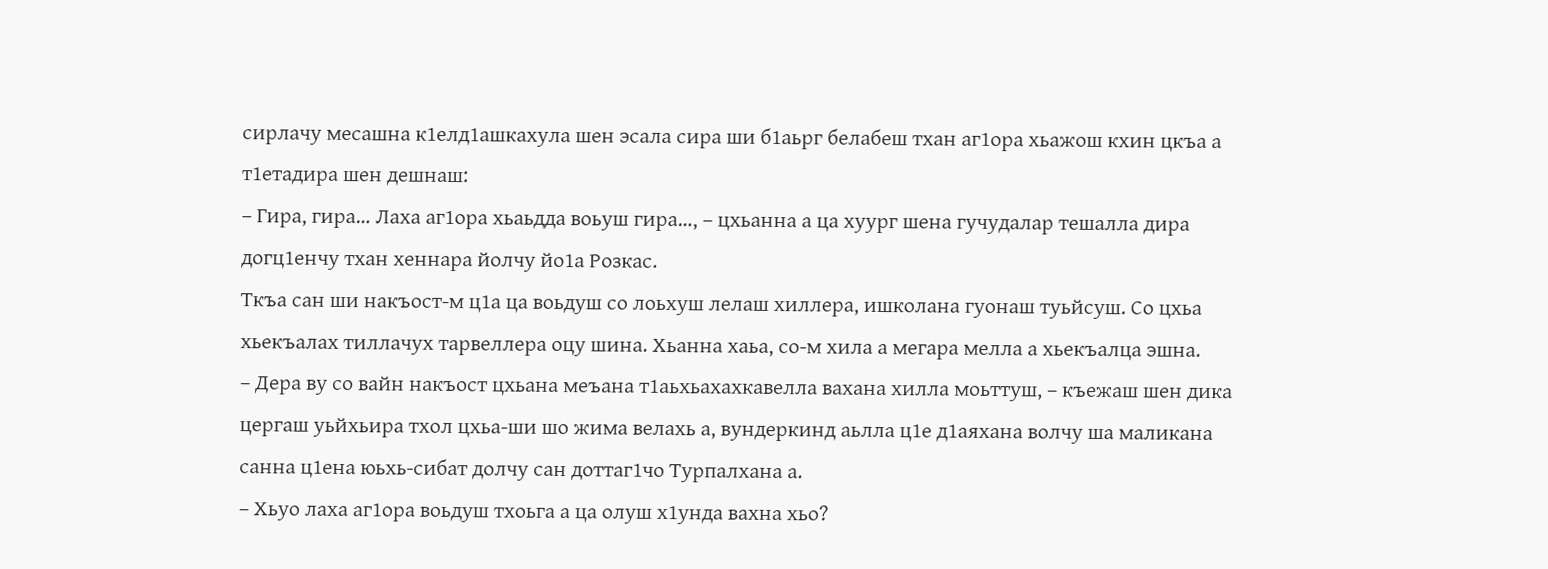сирлачу месашна к1елд1ашкахула шен эсала сира ши б1аьрг белабеш тхан аг1ора хьажош кхин цкъа а т1етадира шен дешнаш:
– Гира, гира… Лаха аг1ора хьаьдда воьуш гира…, – цхьанна а ца хуург шена гучудалар тешалла дира догц1енчу тхан хеннара йолчу йо1а Розкас.
Ткъа сан ши накъост-м ц1а ца воьдуш со лоьхуш лелаш хиллера, ишколана гуонаш туьйсуш. Со цхьа хьекъалах тиллачух тарвеллера оцу шина. Хьанна хаьа, со-м хила а мегара мелла а хьекъалца эшна.
– Дера ву со вайн накъост цхьана меъана т1аьхьахахкавелла вахана хилла моьттуш, – къежаш шен дика цергаш уьйхьира тхол цхьа-ши шо жима велахь а, вундеркинд аьлла ц1е д1аяхана волчу ша маликана санна ц1ена юьхь-сибат долчу сан доттаг1чо Турпалхана а.
– Хьуо лаха аг1ора воьдуш тхоьга а ца олуш х1унда вахна хьо?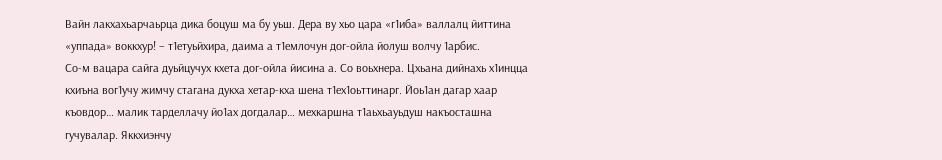Вайн лакхахьарчаьрца дика боцуш ма бу уьш. Дера ву хьо цара «г1иба» валлалц йиттина «уппада» воккхур! – т1етуьйхира, даима а т1емлочун дог-ойла йолуш волчу 1арбис.
Со-м вацара сайга дуьйцучух кхета дог-ойла йисина а. Со воьхнера. Цхьана дийнахь х1инцца кхиъна вог1учу жимчу стагана дукха хетар-кха шена т1ех1оьттинарг. Йоь1ан дагар хаар къовдор… малик тарделлачу йо1ах догдалар… мехкаршна т1аьхьауьдуш накъосташна гучувалар. Яккхиэнчу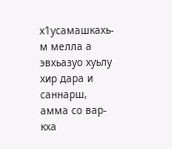х1усамашкахь-м мелла а эвхьазуо хуьлу хир дара и саннарш, амма со вар-кха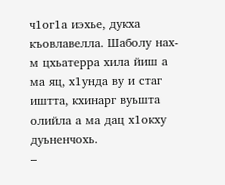ч1ог1а иэхье, дукха къовлавелла. Шаболу нах-м цхьатерра хила йиш а ма яц, х1унда ву и стаг иштта, кхинарг вуьшта олийла а ма дац х1окху дуьненчохь.
–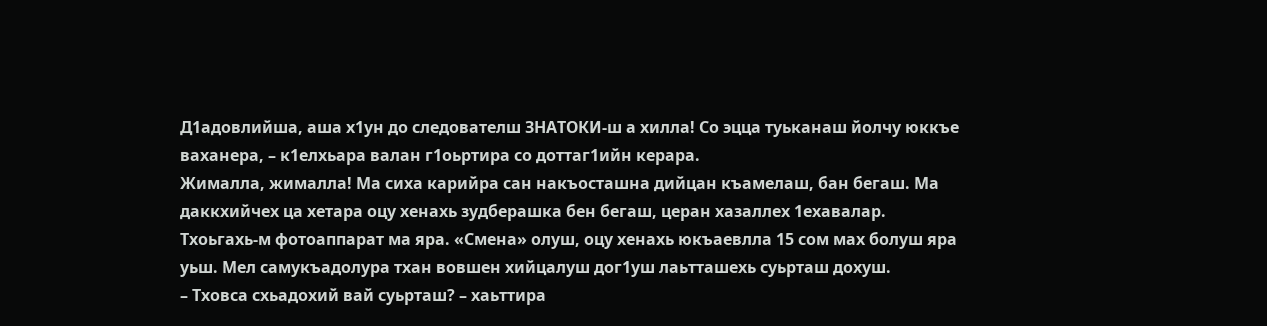Д1адовлийша, аша х1ун до следователш ЗНАТОКИ-ш а хилла! Со эцца туьканаш йолчу юккъе ваханера, – к1елхьара валан г1оьртира со доттаг1ийн керара.
Жималла, жималла! Ма сиха карийра сан накъосташна дийцан къамелаш, бан бегаш. Ма даккхийчех ца хетара оцу хенахь зудберашка бен бегаш, церан хазаллех 1ехавалар. Тхоьгахь-м фотоаппарат ма яра. «Смена» олуш, оцу хенахь юкъаевлла 15 сом мах болуш яра уьш. Мел самукъадолура тхан вовшен хийцалуш дог1уш лаьтташехь суьрташ дохуш.
– Тховса схьадохий вай суьрташ? – хаьттира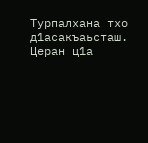Турпалхана тхо д1асакъаьсташ. Церан ц1а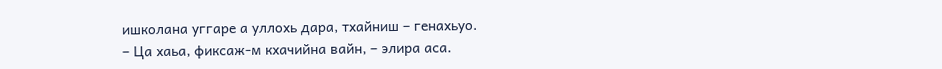ишколана уггаре а уллохь дара, тхайниш – генахьуо.
– Ца хаьа, фиксаж-м кхачийна вайн, – элира аса.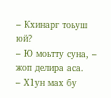– Кхинарг тоьуш юй?
– Ю моьтту суна, – жоп делира аса.
– Х1ун мах бу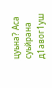цуьна? Аса суьйрана д1авог1уш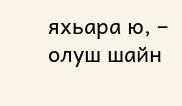яхьара ю, – олуш шайн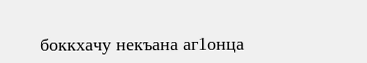боккхачу некъана аг1онца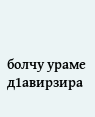болчу ураме д1авирзира